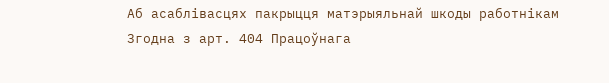Аб асаблівасцях пакрыцця матэрыяльнай шкоды работнікам
Згодна з арт. 404 Працоўнага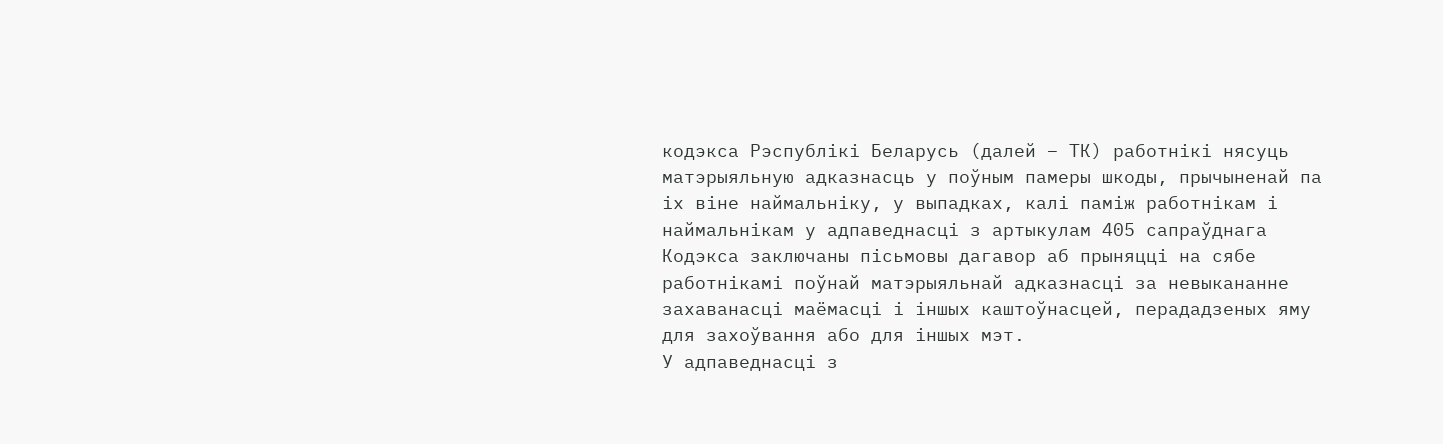кодэкса Рэспублікі Беларусь (далей – ТК) работнікі нясуць матэрыяльную адказнасць у поўным памеры шкоды, прычыненай па іх віне наймальніку, у выпадках, калі паміж работнікам і наймальнікам у адпаведнасці з артыкулам 405 сапраўднага Кодэкса заключаны пісьмовы дагавор аб прыняцці на сябе работнікамі поўнай матэрыяльнай адказнасці за невыкананне захаванасці маёмасці і іншых каштоўнасцей, перададзеных яму для захоўвання або для іншых мэт.
У адпаведнасці з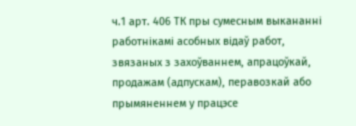ч.1 арт. 406 ТК пры сумесным выкананні работнікамі асобных відаў работ, звязаных з захоўваннем, апрацоўкай, продажам (адпускам), перавозкай або прымяненнем у працэсе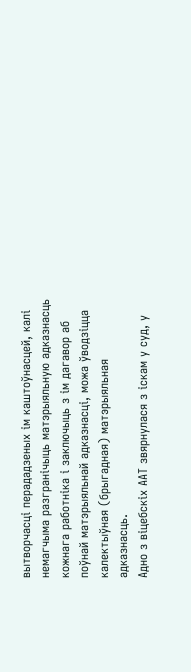вытворчасці перададзеных ім каштоўнасцей, калі немагчыма разгранічыць матэрыяльную адказнасць кожнага работніка і заключыць з ім дагавор аб поўнай матэрыяльнай адказнасці, можа ўводзіцца калектыўная (брыгадная) матэрыяльная адказнасць.
Адно з віцебскіх ААТ звярнулася з іскам у суд, у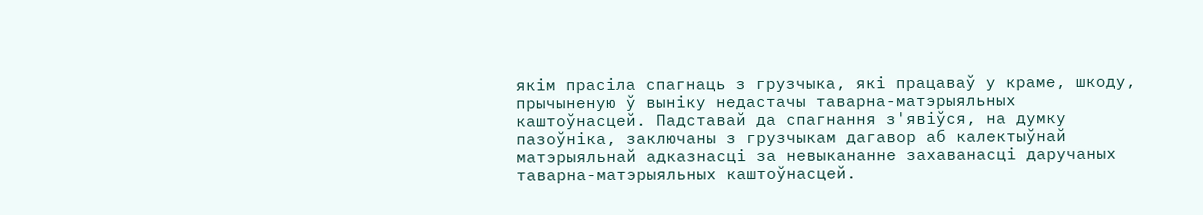якім прасіла спагнаць з грузчыка, які працаваў у краме, шкоду, прычыненую ў выніку недастачы таварна-матэрыяльных каштоўнасцей. Падставай да спагнання з'явіўся, на думку пазоўніка, заключаны з грузчыкам дагавор аб калектыўнай матэрыяльнай адказнасці за невыкананне захаванасці даручаных таварна-матэрыяльных каштоўнасцей.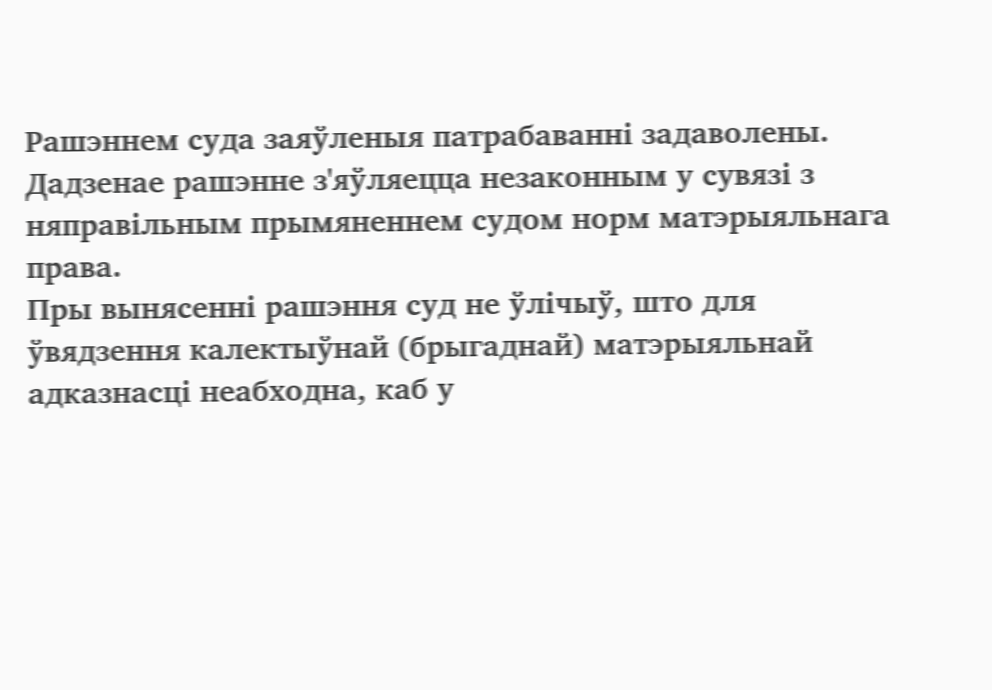Рашэннем суда заяўленыя патрабаванні задаволены.
Дадзенае рашэнне з'яўляецца незаконным у сувязі з няправільным прымяненнем судом норм матэрыяльнага права.
Пры вынясенні рашэння суд не ўлічыў, што для ўвядзення калектыўнай (брыгаднай) матэрыяльнай адказнасці неабходна, каб у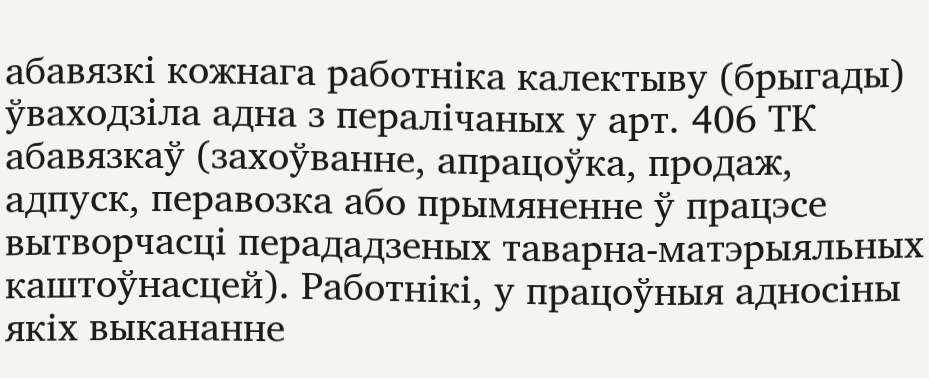абавязкі кожнага работніка калектыву (брыгады) ўваходзіла адна з пералічаных у арт. 406 ТК абавязкаў (захоўванне, апрацоўка, продаж, адпуск, перавозка або прымяненне ў працэсе вытворчасці перададзеных таварна-матэрыяльных каштоўнасцей). Работнікі, у працоўныя адносіны якіх выкананне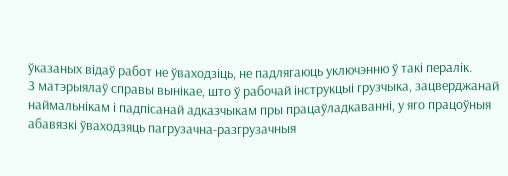ўказаных відаў работ не ўваходзіць, не падлягаюць уключэнню ў такі пералік.
З матэрыялаў справы вынікае, што ў рабочай інструкцыі грузчыка, зацверджанай наймальнікам і падпісанай адказчыкам пры працаўладкаванні, у яго працоўныя абавязкі ўваходзяць пагрузачна-разгрузачныя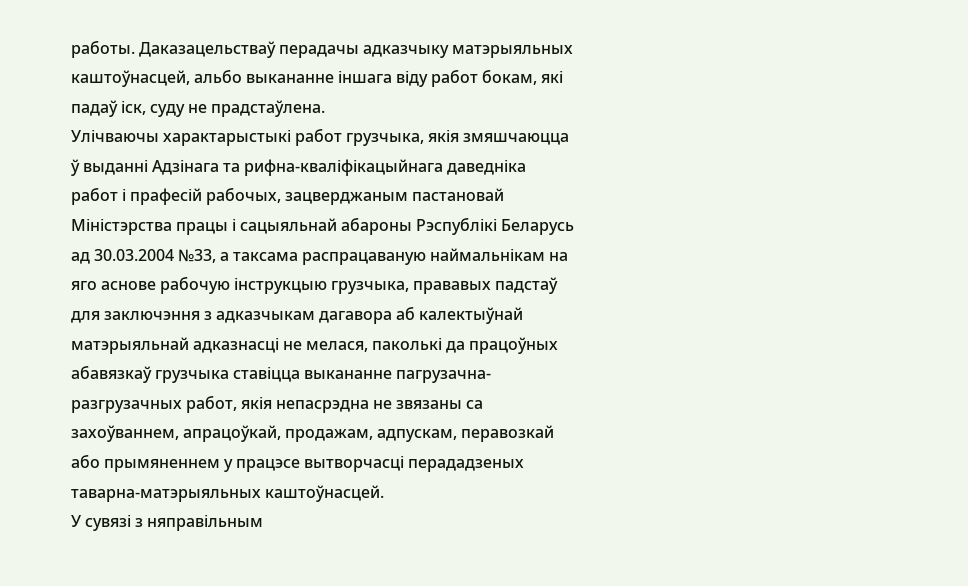работы. Даказацельстваў перадачы адказчыку матэрыяльных каштоўнасцей, альбо выкананне іншага віду работ бокам, які падаў іск, суду не прадстаўлена.
Улічваючы характарыстыкі работ грузчыка, якія змяшчаюцца ў выданні Адзінага та рифна-кваліфікацыйнага даведніка работ і прафесій рабочых, зацверджаным пастановай Міністэрства працы і сацыяльнай абароны Рэспублікі Беларусь ад 30.03.2004 №33, а таксама распрацаваную наймальнікам на яго аснове рабочую інструкцыю грузчыка, прававых падстаў для заключэння з адказчыкам дагавора аб калектыўнай матэрыяльнай адказнасці не мелася, паколькі да працоўных абавязкаў грузчыка ставіцца выкананне пагрузачна-разгрузачных работ, якія непасрэдна не звязаны са захоўваннем, апрацоўкай, продажам, адпускам, перавозкай або прымяненнем у працэсе вытворчасці перададзеных таварна-матэрыяльных каштоўнасцей.
У сувязі з няправільным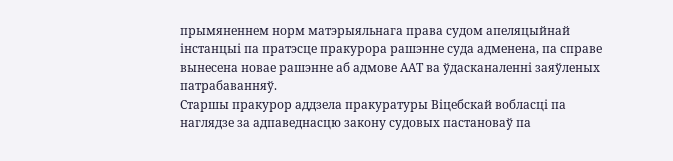прымяненнем норм матэрыяльнага права судом апеляцыйнай інстанцыі па пратэсце пракурора рашэнне суда адменена, па справе вынесена новае рашэнне аб адмове ААТ ва ўдасканаленні заяўленых патрабаванняў.
Старшы пракурор аддзела пракуратуры Віцебскай вобласці па наглядзе за адпаведнасцю закону судовых пастановаў па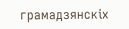грамадзянскіх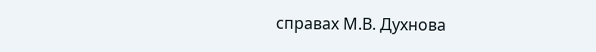справах М.В. Духнова